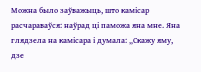Можна было заўважыць, што камісар расчараваўся: наўрад ці паможа яна мне. Яна глядзела на камісара і думала: „Скажу яму, дзе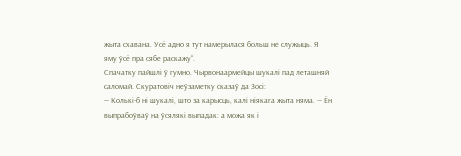жыта схавана. Усё адно я тут намерылася больш не служыць. Я яму ўсё пра сябе раскажу“.
Спачатку пайшлі ў гумно. Чырвонаармейцы шукалі пад леташняй саломай. Скуратовіч неўзаметку сказаў да Зосі:
— Колькі-б ні шукалі, што за карысць, калі ніякага жыта няма. — Ён выпрабоўваў на ўсялякі выпадак: а можа як і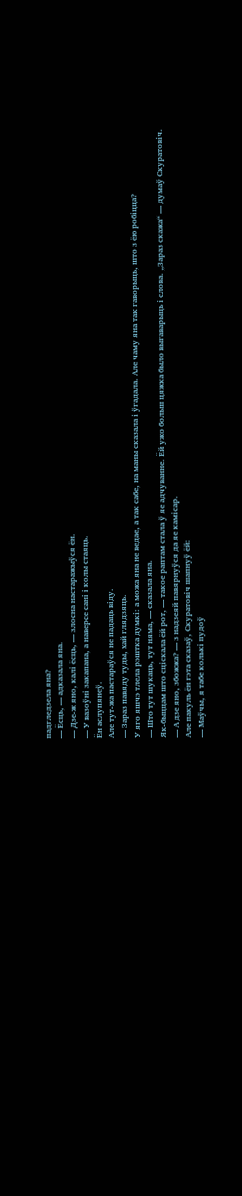падгледзела яна?
— Ёсць, — адказала яна.
— Дзе-ж яно, калі ёсць, — злосна настаражыўся ён.
— У вазоўні закапана, а наверсе сані і колы стаяць.
Ён аслупянеў.
Але тут-жа пастараўся не падаць віду.
— Зараз павяду туды, хай глядзяць.
У яго яшчэ тлела рэштка думкі: а можа яна не ведае, а так сабе, на маны сказала і ўгадала. Але чаму яна так гаворыць, што з ёю робіцца?
— Што тут шукаць, тут няма, — сказала яна.
Як-быццам што сціскала ёй рот, — такое раптам стала ў яе адчуванне. Ёй ужо больш цяжка было выгаварыць і слова. „Зараз скажа“ — думаў Скуратовіч.
— А дзе яно, збожжа? — з надзеяй павярнуўся да яе камісар.
Але пакуль ён гэта сказаў, Скуратовіч шапнуў ёй:
— Маўчы, я табе колькі пудоў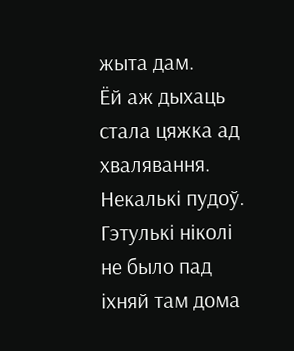жыта дам.
Ёй аж дыхаць стала цяжка ад хвалявання. Некалькі пудоў. Гэтулькі ніколі не было пад іхняй там дома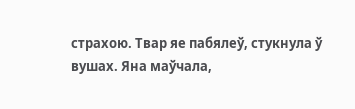страхою. Твар яе пабялеў, стукнула ў вушах. Яна маўчала,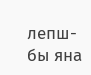лепш-бы яна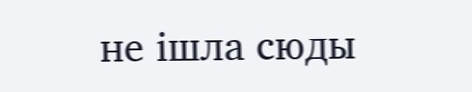не ішла сюды